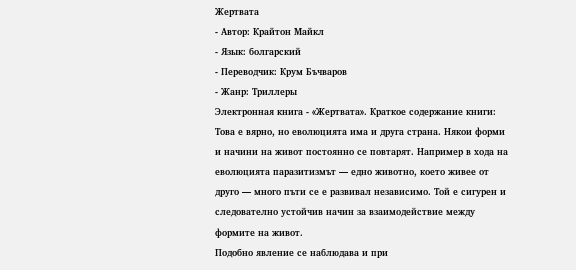Жертвата
- Автор: Крайтон Майкл
- Язык: болгарский
- Переводчик: Крум Бъчваров
- Жанр: Триллеры
Электронная книга - «Жертвата». Краткое содержание книги:
Това е вярно, но еволюцията има и друга страна. Някои форми и начини на живот постоянно се повтарят. Например в хода на еволюцията паразитизмът — едно животно, което живее от друго — много пъти се е развивал независимо. Той е сигурен и следователно устойчив начин за взаимодействие между формите на живот.
Подобно явление се наблюдава и при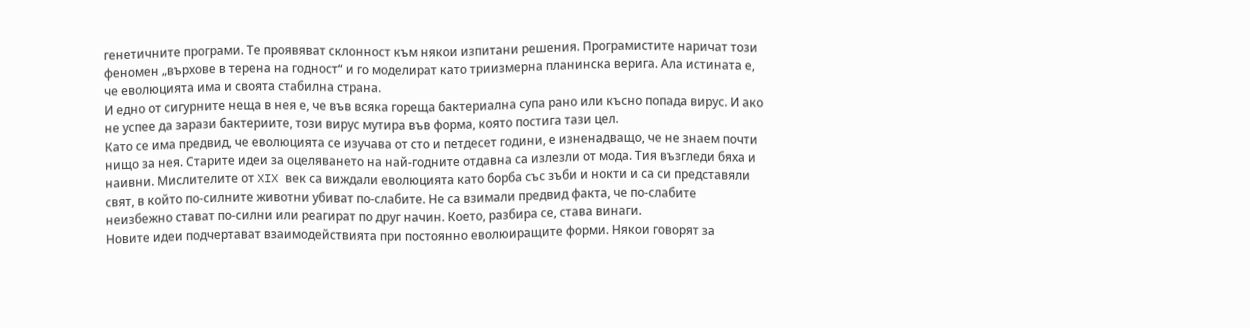генетичните програми. Те проявяват склонност към някои изпитани решения. Програмистите наричат този феномен „върхове в терена на годност“ и го моделират като триизмерна планинска верига. Ала истината е, че еволюцията има и своята стабилна страна.
И едно от сигурните неща в нея е, че във всяка гореща бактериална супа рано или късно попада вирус. И ако не успее да зарази бактериите, този вирус мутира във форма, която постига тази цел.
Като се има предвид, че еволюцията се изучава от сто и петдесет години, е изненадващо, че не знаем почти нищо за нея. Старите идеи за оцеляването на най-годните отдавна са излезли от мода. Тия възгледи бяха и наивни. Мислителите от XIX век са виждали еволюцията като борба със зъби и нокти и са си представяли свят, в който по-силните животни убиват по-слабите. Не са взимали предвид факта, че по-слабите неизбежно стават по-силни или реагират по друг начин. Което, разбира се, става винаги.
Новите идеи подчертават взаимодействията при постоянно еволюиращите форми. Някои говорят за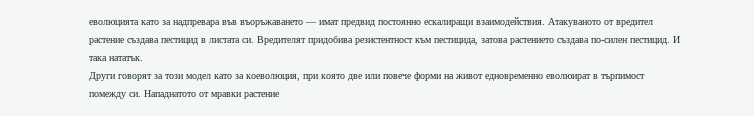еволюцията като за надпревара във въоръжаването — имат предвид постоянно ескалиращи взаимодействия. Атакуваното от вредител растение създава пестицид в листата си. Вредителят придобива резистентност към пестицида, затова растението създава по-силен пестицид. И така нататък.
Други говорят за този модел като за коеволюция, при която две или повече форми на живот едновременно еволюират в търпимост помежду си. Нападнатото от мравки растение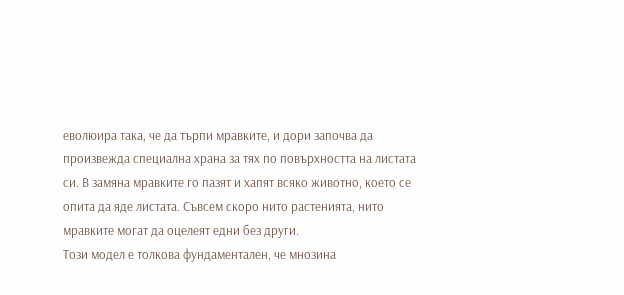еволюира така, че да търпи мравките, и дори започва да произвежда специална храна за тях по повърхността на листата си. В замяна мравките го пазят и хапят всяко животно, което се опита да яде листата. Съвсем скоро нито растенията, нито мравките могат да оцелеят едни без други.
Този модел е толкова фундаментален, че мнозина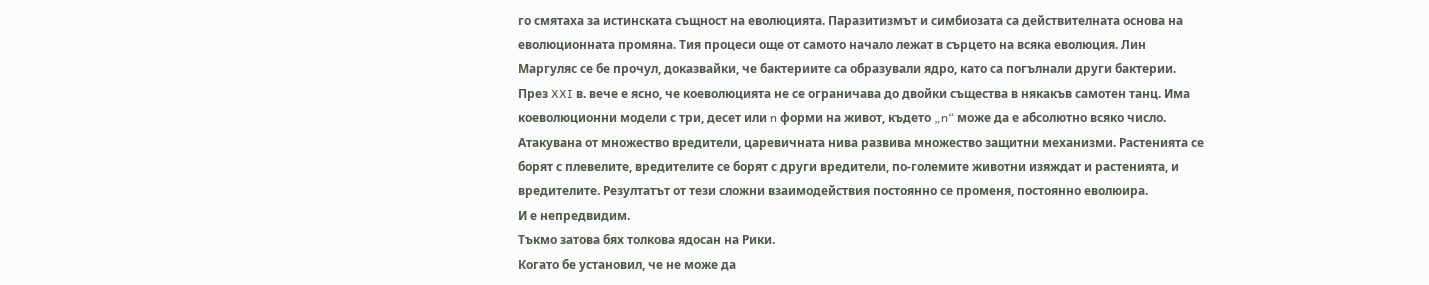го смятаха за истинската същност на еволюцията. Паразитизмът и симбиозата са действителната основа на еволюционната промяна. Тия процеси още от самото начало лежат в сърцето на всяка еволюция. Лин Маргуляс се бе прочул, доказвайки, че бактериите са образували ядро, като са погълнали други бактерии.
През XXI в. вече е ясно, че коеволюцията не се ограничава до двойки същества в някакъв самотен танц. Има коеволюционни модели с три, десет или n форми на живот, където „n“ може да е абсолютно всяко число. Атакувана от множество вредители, царевичната нива развива множество защитни механизми. Растенията се борят с плевелите, вредителите се борят с други вредители, по-големите животни изяждат и растенията, и вредителите. Резултатът от тези сложни взаимодействия постоянно се променя, постоянно еволюира.
И е непредвидим.
Тъкмо затова бях толкова ядосан на Рики.
Когато бе установил, че не може да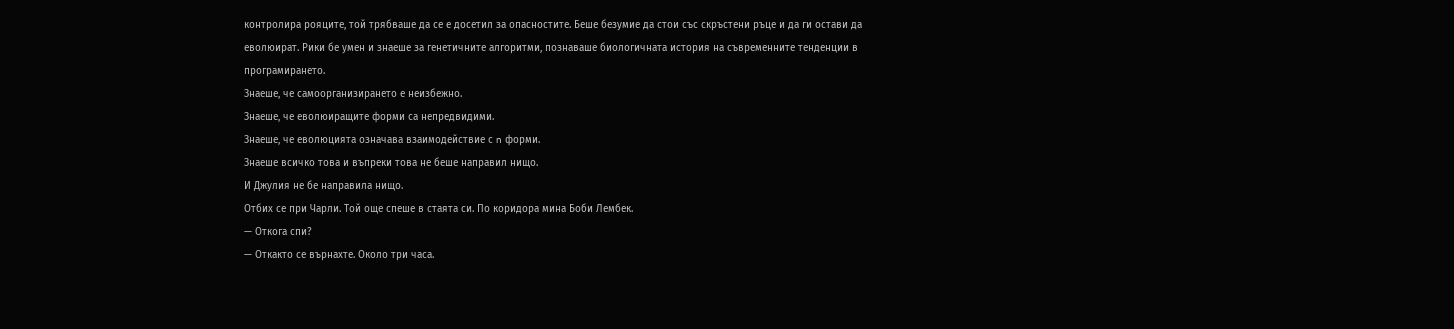контролира рояците, той трябваше да се е досетил за опасностите. Беше безумие да стои със скръстени ръце и да ги остави да еволюират. Рики бе умен и знаеше за генетичните алгоритми, познаваше биологичната история на съвременните тенденции в програмирането.
Знаеше, че самоорганизирането е неизбежно.
Знаеше, че еволюиращите форми са непредвидими.
Знаеше, че еволюцията означава взаимодействие с n форми.
Знаеше всичко това и въпреки това не беше направил нищо.
И Джулия не бе направила нищо.
Отбих се при Чарли. Той още спеше в стаята си. По коридора мина Боби Лембек.
— Откога спи?
— Откакто се върнахте. Около три часа.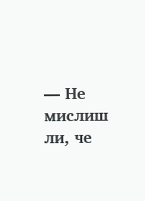— Не мислиш ли, че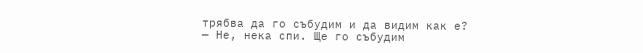трябва да го събудим и да видим как е?
— Не, нека спи. Ще го събудим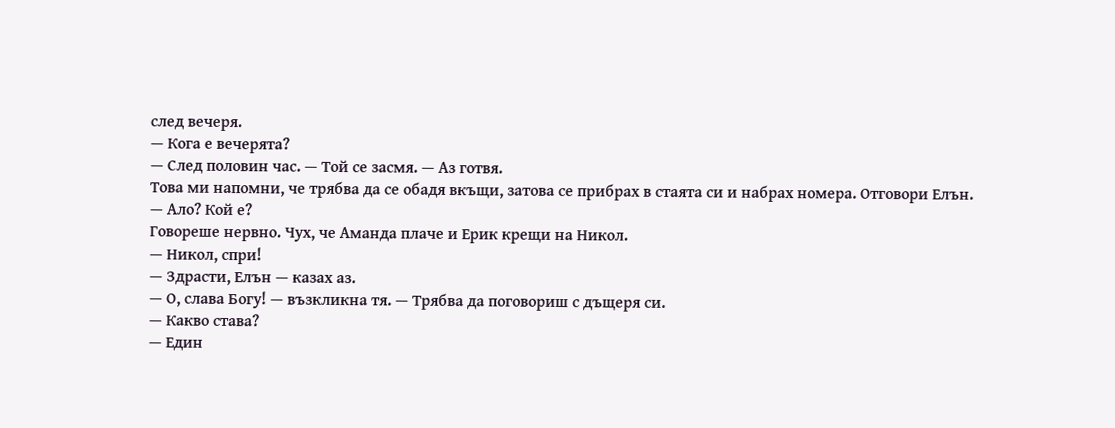след вечеря.
— Кога е вечерята?
— След половин час. — Той се засмя. — Аз готвя.
Това ми напомни, че трябва да се обадя вкъщи, затова се прибрах в стаята си и набрах номера. Отговори Елън.
— Ало? Кой е?
Говореше нервно. Чух, че Аманда плаче и Ерик крещи на Никол.
— Никол, спри!
— Здрасти, Елън — казах аз.
— О, слава Богу! — възкликна тя. — Трябва да поговориш с дъщеря си.
— Какво става?
— Един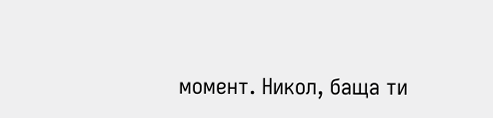момент. Никол, баща ти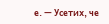е. — Усетих, че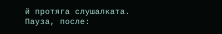й протяга слушалката.
Пауза, после: